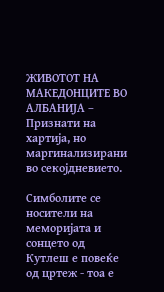ЖИВОТОТ НА МАКЕДОНЦИТЕ ВО АЛБАНИЈА – Признати на хартија, но маргинализирани во секојдневието.

Симболите се носители на меморијата и сонцето од Кутлеш е повеќе од цртеж - тоа е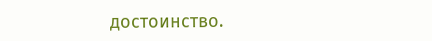достоинство.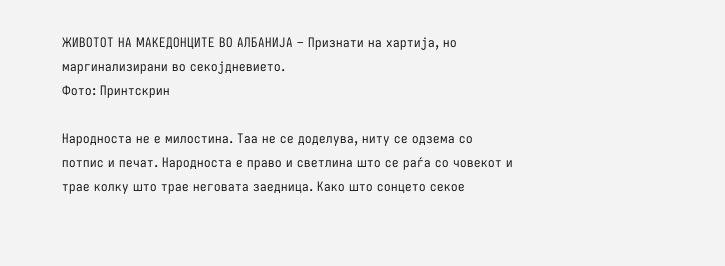ЖИВОТОТ НА МАКЕДОНЦИТЕ ВО АЛБАНИЈА – Признати на хартија, но маргинализирани во секојдневието.
Фото: Принтскрин

Народноста не е милостина. Таа не се доделува, ниту се одзема со потпис и печат. Народноста е право и светлина што се раѓа со човекот и трае колку што трае неговата заедница. Како што сонцето секое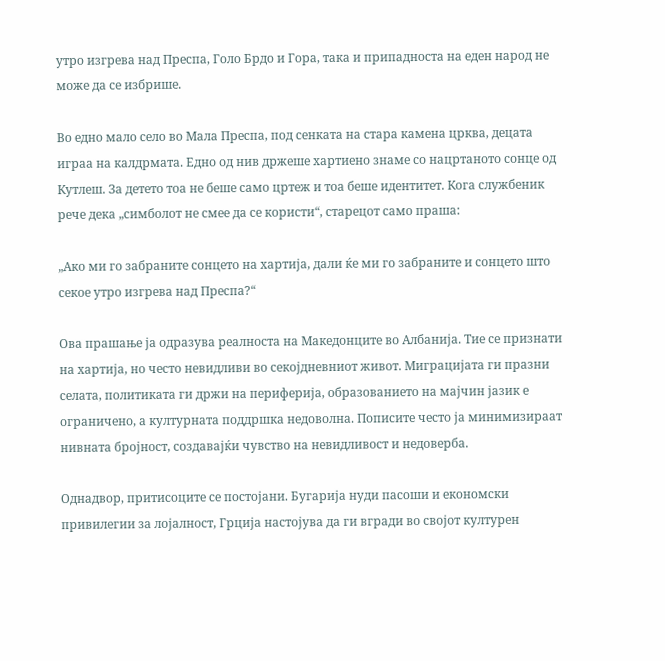утро изгрева над Преспа, Голо Брдо и Гора, така и припадноста на еден народ не може да се избрише.

Во едно мало село во Мала Преспа, под сенката на стара камена црква, децата играа на калдрмата. Едно од нив држеше хартиено знаме со нацртаното сонце од Кутлеш. За детето тоа не беше само цртеж и тоа беше идентитет. Кога службеник рече дека „симболот не смее да се користи“, старецот само праша:

„Ако ми го забраните сонцето на хартија, дали ќе ми го забраните и сонцето што секое утро изгрева над Преспа?“

Ова прашање ја одразува реалноста на Македонците во Албанија. Тие се признати на хартија, но често невидливи во секојдневниот живот. Миграцијата ги празни селата, политиката ги држи на периферија, образованието на мајчин јазик е ограничено, а културната поддршка недоволна. Пописите често ја минимизираат нивната бројност, создавајќи чувство на невидливост и недоверба.

Однадвор, притисоците се постојани. Бугарија нуди пасоши и економски привилегии за лојалност, Грција настојува да ги вгради во својот културен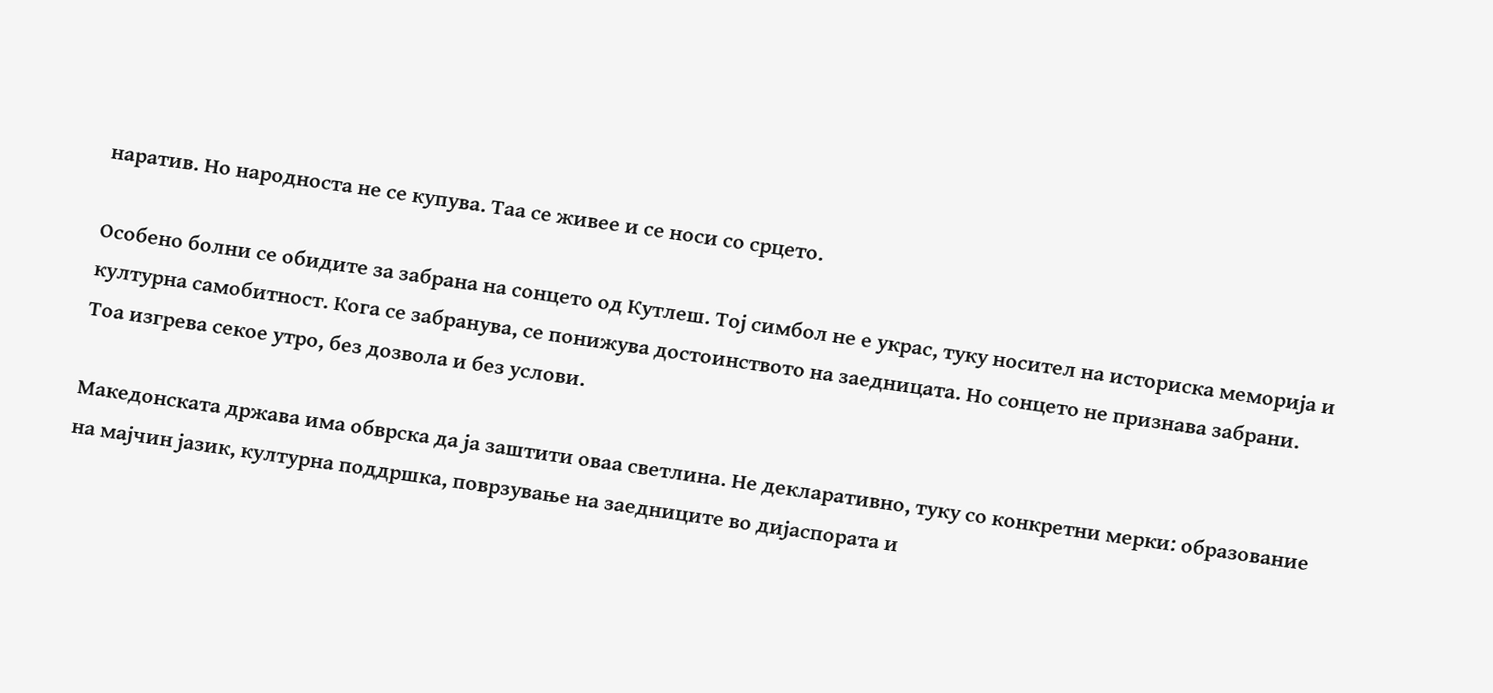наратив. Но народноста не се купува. Таа се живее и се носи со срцето.

Особено болни се обидите за забрана на сонцето од Кутлеш. Тој симбол не е украс, туку носител на историска меморија и културна самобитност. Кога се забранува, се понижува достоинството на заедницата. Но сонцето не признава забрани. Тоа изгрева секое утро, без дозвола и без услови.

Македонската држава има обврска да ја заштити оваа светлина. Не декларативно, туку со конкретни мерки: образование на мајчин јазик, културна поддршка, поврзување на заедниците во дијаспората и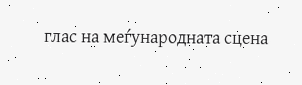глас на меѓународната сцена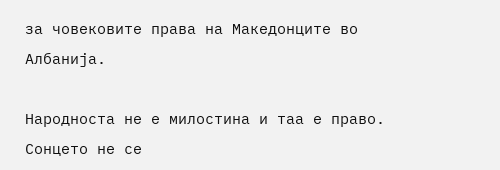за човековите права на Македонците во Албанија.

Народноста не е милостина и таа е право. Сонцето не се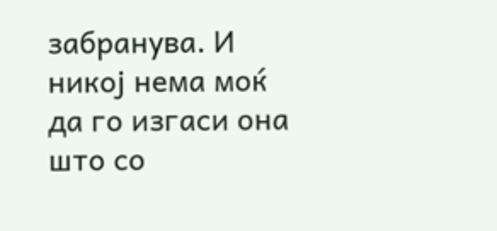забранува. И никој нема моќ да го изгаси она што со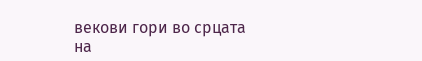векови гори во срцата на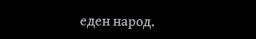еден народ.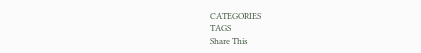CATEGORIES
TAGS
Share This